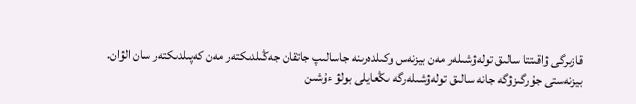قازىرگى ۋاقىتتا سالىق تولەۋشىلەر مەن بيزنەس وكىلدەرىنە جاسالىپ جاتقان جەڭىلدىكتەر مەن كەپىلدىكتەر سان الۋان. بيزنەستى جۇرگىزۋگە جانە سالىق تولەۋشىلەرگە ىڭعايلى بولۋ ءۇشىن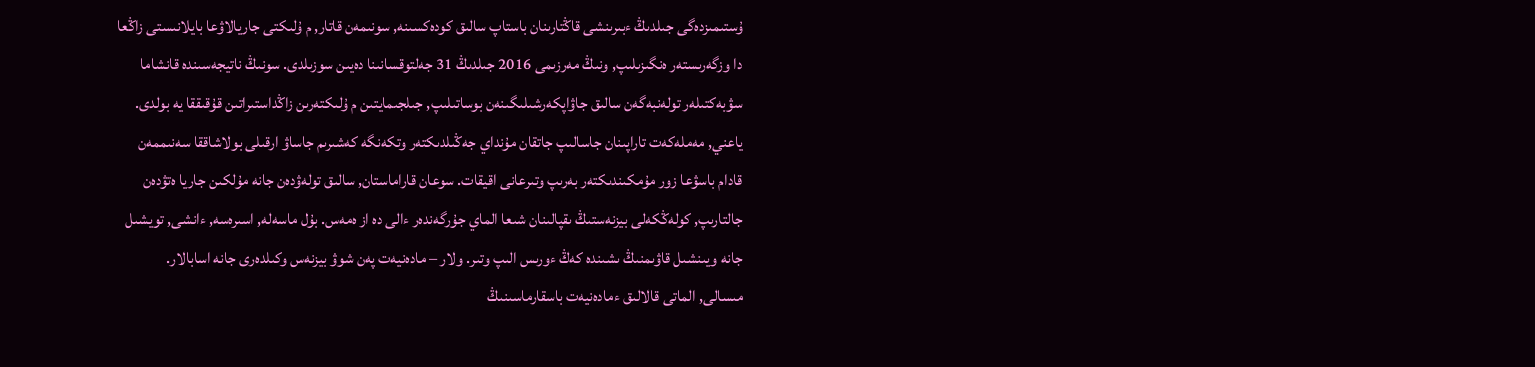ۇستىمىزدەگى جىلدىڭ ءبىرىنشى قاڭتارىنان باستاپ سالىق كودەكسىنە, سونىمەن قاتار, م ۇلىكتى جاريالاۋعا بايلانىستى زاڭعا دا وزگەرىستەر ەنگىزىلىپ, ونىڭ مەرزىمى 2016 جىلدىڭ 31 جەلتوقسانىنا دەيىن سوزىلدى. سونىڭ ناتيجەسىندە قانشاما سۋبەكتىلەر تولەنبەگەن سالىق جاۋاپكەرشىلىگىنەن بوساتىلىپ, جىلجىمايتىن م ۇلىكتەرىن زاڭداستىراتىن قۇقىققا يە بولدى.
ياعني, مەملەكەت تاراپىنان جاسالىپ جاتقان مۇنداي جەڭىلدىكتەر وتكەنگە كەشىرىم جاساۋ ارقىلى بولاشاققا سەنىممەن قادام باسۋعا زور مۇمكىندىكتەر بەرىپ وتىرعانى اقيقات. سوعان قاراماستان, سالىق تولەۋدەن جانە مۇلكىن جاريا ەتۋدەن جالتارىپ, كولەڭكەلى بيزنەستىڭ ىقپالىنان شىعا الماي جۇرگەندەر ءالى دە از ەمەس. بۇل ماسەلە, اسىرەسە, ءانشى, تويشىل جانە ويىنشىل قاۋىمنىڭ ىشىندە كەڭ ءورىس الىپ وتىر. ولار – مادەنيەت پەن شوۋ بيزنەس وكىلدەرى جانە اسابالار.
مىسالى, الماتى قالالىق ءمادەنيەت باسقارماسىنىڭ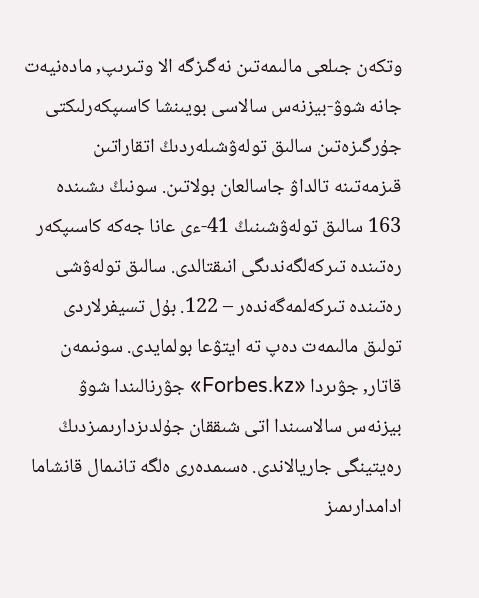وتكەن جىلعى مالىمەتىن نەگىزگە الا وتىرىپ, مادەنيەت جانە شوۋ-بيزنەس سالاسى بويىنشا كاسىپكەرلىكتى جۇرگىزەتىن سالىق تولەۋشىلەردىڭ اتقاراتىن قىزمەتىنە تالداۋ جاسالعان بولاتىن. سونىڭ ىشىندە 163 سالىق تولەۋشىنىڭ 41-ءى عانا جەكە كاسىپكەر رەتىندە تىركەلگەندىگى انىقتالدى. سالىق تولەۋشى رەتىندە تىركەلمەگەندەر – 122. بۇل تسيفرلاردى تولىق مالىمەت دەپ تە ايتۋعا بولمايدى. سونىمەن قاتار, جۋىردا «Forbes.kz» جۋرنالىندا شوۋ بيزنەس سالاسىندا اتى شىققان جۇلدىزدارىمىزدىڭ رەيتينگى جاريالاندى. ەسىمدەرى ەلگە تانىمال قانشاما ادامدارىمىز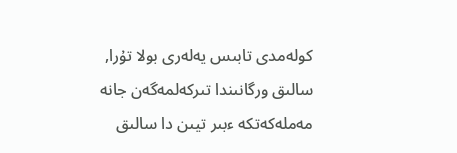كولەمدى تابىس يەلەرى بولا تۇرا, سالىق ورگانىندا تىركەلمەگەن جانە مەملەكەتكە ءبىر تيىن دا سالىق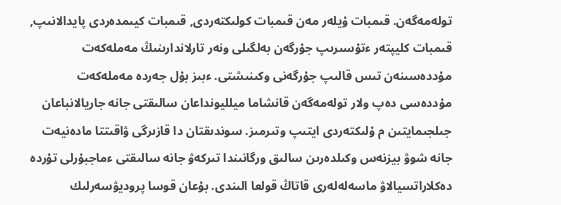تولەمەگەن. قىمبات ۇيلەر مەن قىمبات كولىكتەردى, قىمبات كيىمدەردى پايدالانىپ, قىمبات كليپتەر ءتۇسىرىپ جۇرگەن بەلگىلى ونەر تارلاندارىنىڭ مەملەكەت مۇددەسىنەن تىس قالىپ جۇرگەنى وكىنىشتى. ءبىز بۇل جەردە مەملەكەت مۇددەسى دەپ ولار تولەمەگەن قانشاما ميلليونداعان سالىقتى جانە جاريالانباعان جىلجىمايتىن م ۇلىكتەردى ايتىپ وتىرمىز. سوندىقتان دا قازىرگى ۋاقىتتا مادەنيەت جانە شوۋ بيزنەس وكىلدەرىن سالىق ورگانىندا تىركەۋ جانە سالىقتى ءماجبۇرلى تۇردە دەكلاراتسيالاۋ ماسەلەلەرى قاتاڭ قولعا الىندى. بۇعان قوسا پروديۋسەرلىك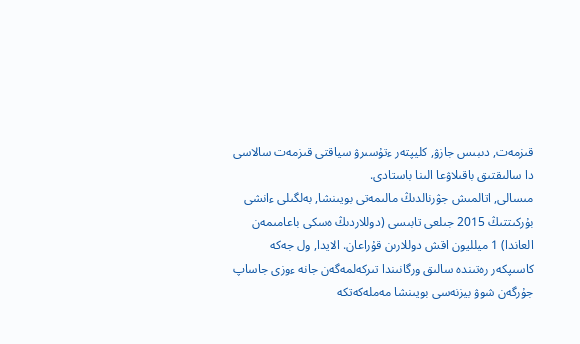قىزمەت, دىبىس جازۋ, كليپتەر ءتۇسىرۋ سياقتى قىزمەت سالاسى دا سالىقتىق باقىلاۋعا الىنا باستادى.
مىسالى, اتالمىش جۋرنالدىڭ مالىمەتى بويىنشا, بەلگىلى ءانشى بۇركىتتىڭ 2015 جىلعى تابىسى (دوللاردىڭ ەسكى باعامىمەن العاندا) 1 ميلليون اقش دوللارىن قۇراعان. الايدا, ول جەكە كاسىپكەر رەتىندە سالىق ورگانىندا تىركەلمەگەن جانە ءوزى جاساپ جۇرگەن شوۋ بيزنەسى بويىنشا مەملەكەتكە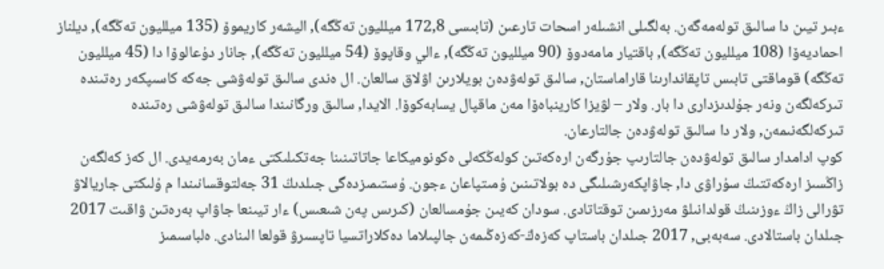ءبىر تيىن دا سالىق تولەمەگەن. بەلگىلى انشىلەر اسحات تارعىن (تابىسى 172,8 ميلليون تەڭگە), اليشەر كاريموۆ (135 ميلليون تەڭگە), ديلناز احماديەۆا (108 ميلليون تەڭگە), باقتيار مامەدوۆ (90 ميلليون تەڭگە), ءالي وقاپوۆ (54 ميلليون تەڭگە), جانار دۇعالوۆا دا (45 ميلليون تەڭگە) قوماقتى تابىس تاپقاندارىنا قاراماستان, سالىق تولەۋدەن بويلارىن اۋلاق سالعان. ال ەندى سالىق تولەۋشى جەكە كاسىپكەر رەتىندە تىركەلگەن ونەر جۇلدىزدارى دا بار. ولار – لۋيزا كارينباەۆا مەن ماقپال يسابەكوۆا. الايدا, سالىق ورگانىندا سالىق تولەۋشى رەتىندە تىركەلگەنىمەن, ولار دا سالىق تولەۋدەن جالتارعان.
كوپ ادامدار سالىق تولەۋدەن جالتارىپ جۇرگەن ارەكەتىن كولەڭكەلى ەكونوميكاعا جاتاتىنىنا جەتكىلىكتى ءمان بەرمەيدى. ال كەز كەلگەن زاڭسىز ارەكەتتىڭ سۇراۋى دا, جاۋاپكەرشىلىگى دە بولاتىنىن ۇمىتپاعان ءجون. ۇستىمىزدەگى جىلدىڭ 31 جەلتوقسانىندا م ۇلىكتى جاريالاۋ تۋرالى زاڭ ءوزىنىڭ قولدانىلۋ مەرزىمىن توقتاتادى. سودان كەيىن جۇمسالعان (كىرىس پەن شىعىس) ءار تيىنعا جاۋاپ بەرەتىن ۋاقىت 2017 جىلدان باستالادى. سەبەبى, 2017 جىلدان باستاپ كەزەڭ-كەزەڭىمەن جالپىلاما دەكلاراتسيا تاپسىرۋ قولعا الىنادى. ەلباسىمىز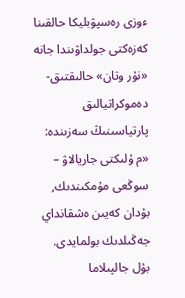ءوزى رەسپۋبليكا حالقىنا كەزەكتى جولداۋىندا جانە «نۇر وتان» حالىقتىق-دەموكراتيالىق پارتياسىنىڭ سەزىندە: «م ۇلىكتى جاريالاۋ – سوڭعى مۇمكىندىك, بۇدان كەيىن ەشقانداي جەڭىلدىك بولمايدى. بۇل جالپىلاما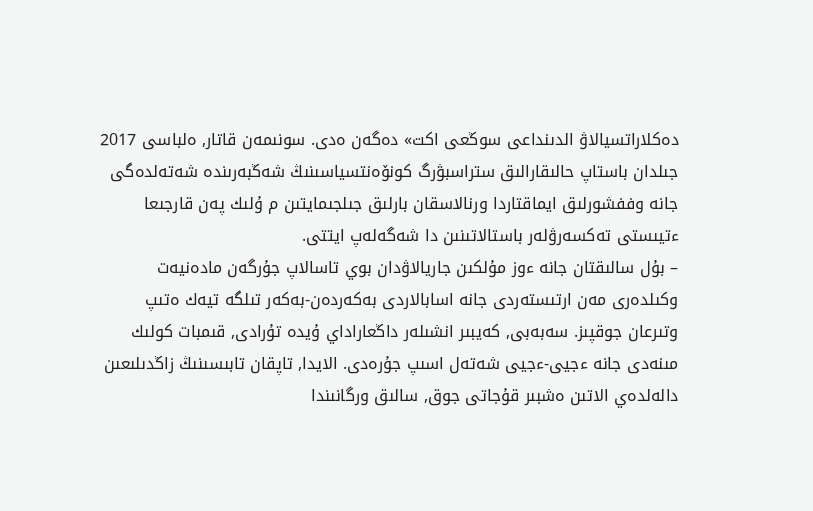دەكلاراتسيالاۋ الدىنداعى سوڭعى اكت» دەگەن ەدى. سونىمەن قاتار, ەلباسى 2017 جىلدان باستاپ حالىقارالىق ستراسبۋرگ كونۆەنتسياسىنىڭ شەڭبەرىندە شەتەلدەگى جانە وففشورلىق ايماقتاردا ورنالاسقان بارلىق جىلجىمايتىن م ۇلىك پەن قارجىعا ءتيىستى تەكسەرۋلەر باستالاتىنىن دا شەگەلەپ ايتتى.
– بۇل سالىقتان جانە ءوز مۇلكىن جاريالاۋدان بوي تاسالاپ جۇرگەن مادەنيەت وكىلدەرى مەن ارتىستەردى جانە اسابالاردى بەكەردەن-بەكەر تىلگە تيەك ەتىپ وتىرعان جوقپىز. سەبەبى, كەيبىر انشىلەر داڭعاراداي ۇيدە تۇرادى, قىمبات كولىك مىنەدى جانە ءجيى-ءجيى شەتەل اسىپ جۇرەدى. الايدا, تاپقان تابىسىنىڭ زاڭدىلىعىن دالەلدەي الاتىن ەشبىر قۇجاتى جوق, سالىق ورگانىندا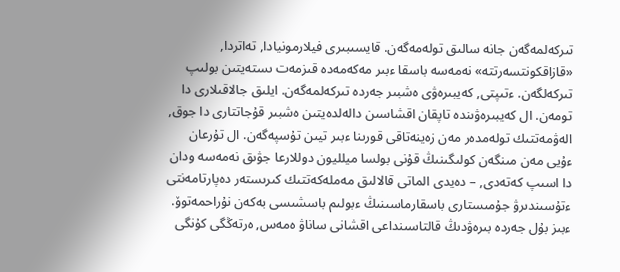تىركەلمەگەن جانە سالىق تولەمەگەن. قايسىبىرى فيلارمونيادا, تەاتردا, «قازاقكونتسەرتتە» نەمەسە باسقا ءبىر مەكەمەدە قىزمەت ىستەيتىن بولىپ تىركەلگەن. ءتىپتى, كەيبىرەۋى ەشبىر جەردە تىركەلمەگەن. ايلىق جالاقىلارى دا تومەن. ال كەيبىرەۋىندە تاپقان اقشاسىن دالەلدەيتىن ەشبىر قۇجاتتارى دا جوق, الەۋمەتتىك تولەمدەر مەن زەينەتاقى قورىنا ءبىر تيىن تۇسپەگەن. ال تۇرعان ءۇيى مەن مىنگەن كولىگىنىڭ قۇنى بولسا ميلليون دوللارعا جۋىق نەمەسە ودان دا اسىپ كەتەدى, – دەيدى الماتى قالالىق مەملەكەتتىك كىرىستەر دەپارتامەنتى ءتۇسىندىرۋ جۇمىستارى باسقارماسىنىڭ ءبولىم باسشىسى بەكەن نۇراحمەتوۆ.
ءبىز بۇل جەردە بىرەۋدىڭ قالتاسىنداعى اقشانى ساناۋ ەمەس, ەرتەڭگى كۇنگى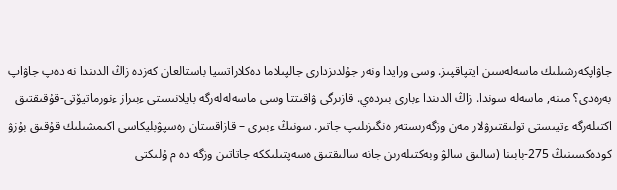جاۋاپكەرشىلىك ماسەلەسىن ايتپاقپىز. وسى ورايدا ونەر جۇلدىزدارى جالپىلاما دەكلاراتسيا باستالعان كەزدە زاڭ الدىندا نە دەپ جاۋاپ بەرەدى؟ مىنە, ماسەلە سوندا. زاڭ الدىندا ءبارى بىردەي. قازىرگى ۋاقىتتا وسى ماسەلەلەرگە بايلانىستى ءبىراز ءنورماتيۆتى-قۇقىقتىق اكتىلەرگە ءتيىستى تولىقتىرۋلار مەن وزگەرىستەر ەنگىزىلىپ جاتىر. سونىڭ ءبىرى – قازاقستان رەسپۋبليكاسى اكىمشىلىك قۇقىق بۇزۋ كودەكسىنىڭ 275-بابىنا (سالىق سالۋ وبەكتىلەرىن جانە سالىقتىق ەسەپتىلىككە جاتاتىن وزگە دە م ۇلىكتى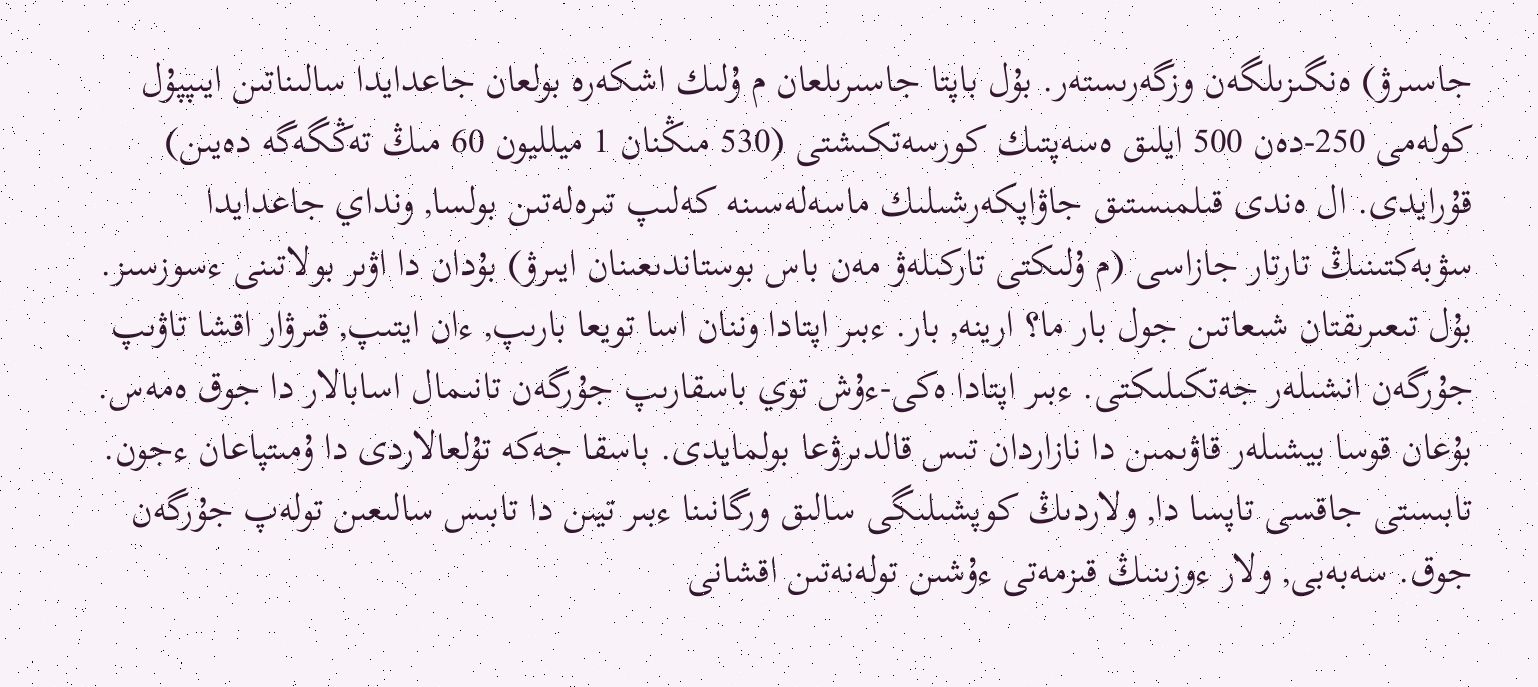جاسىرۋ) ەنگىزىلگەن وزگەرىستەر. بۇل باپتا جاسىرىلعان م ۇلىك اشكەرە بولعان جاعدايدا سالىناتىن ايىپپۇل كولەمى 250-دەن 500 ايلىق ەسەپتىك كورسەتكىشتى (530 مىڭنان 1 ميلليون 60 مىڭ تەڭگەگە دەيىن) قۇرايدى. ال ەندى قىلمىستىق جاۋاپكەرشىلىك ماسەلەسىنە كەلىپ تىرەلەتىن بولسا, ونداي جاعدايدا سۋبەكتىنىڭ تارتار جازاسى (م ۇلىكتى تاركىلەۋ مەن باس بوستاندىعىنان ايىرۋ) بۇدان دا اۋىر بولاتىنى ءسوزسىز.
بۇل تىعىرىقتان شىعاتىن جول بار ما؟ ارينە, بار. ءبىر اپتادا وننان اسا تويعا بارىپ, ءان ايتىپ, قىرۋار اقشا تاۋىپ جۇرگەن انشىلەر جەتكىلىكتى. ءبىر اپتادا ەكى-ءۇش توي باسقارىپ جۇرگەن تانىمال اسابالار دا جوق ەمەس. بۇعان قوسا بيشىلەر قاۋىمىن دا نازاردان تىس قالدىرۋعا بولمايدى. باسقا جەكە تۇلعالاردى دا ۇمىتپاعان ءجون. تابىستى جاقسى تاپسا دا, ولاردىڭ كوپشىلىگى سالىق ورگانىنا ءبىر تيىن دا تابىس سالىعىن تولەپ جۇرگەن جوق. سەبەبى, ولار ءوزىنىڭ قىزمەتى ءۇشىن تولەنەتىن اقشانى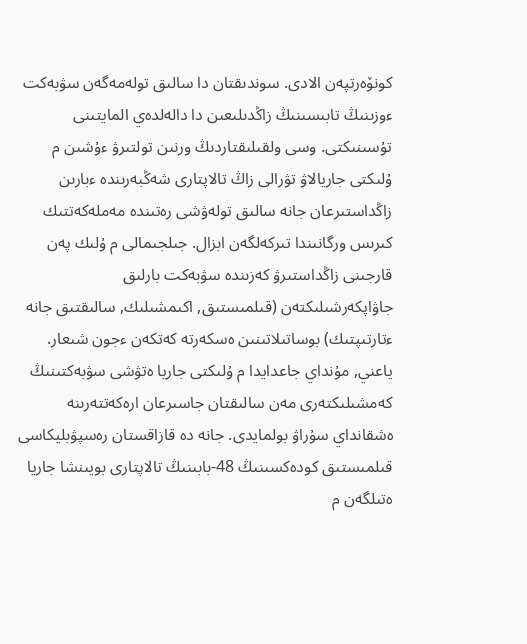كونۆەرتپەن الادى. سوندىقتان دا سالىق تولەمەگەن سۋبەكت ءوزىنىڭ تابىسىنىڭ زاڭدىلىعىن دا دالەلدەي المايتىنى تۇسىنىكتى. وسى ولقىلىقتاردىڭ ورنىن تولتىرۋ ءۇشىن م ۇلىكتى جاريالاۋ تۋرالى زاڭ تالاپتارى شەڭبەرىندە ءبارىن زاڭداستىرعان جانە سالىق تولەۋشى رەتىندە مەملەكەتتىك كىرىس ورگانىندا تىركەلگەن ابزال. جىلجىمالى م ۇلىك پەن قارجىنى زاڭداستىرۋ كەزىندە سۋبەكت بارلىق جاۋاپكەرشىلىكتەن (قىلمىستىق, اكىمشىلىك, سالىقتىق جانە ءتارتىپتىك) بوساتىلاتىنىن ەسكەرتە كەتكەن ءجون شىعار. ياعني, مۇنداي جاعدايدا م ۇلىكتى جاريا ەتۋشى سۋبەكتىنىڭ كەمشىلىكتەرى مەن سالىقتان جاسىرعان ارەكەتتەرىنە ەشقانداي سۇراۋ بولمايدى. جانە دە قازاقستان رەسپۋبليكاسى قىلمىستىق كودەكسىنىڭ 48-بابىنىڭ تالاپتارى بويىنشا جاريا ەتىلگەن م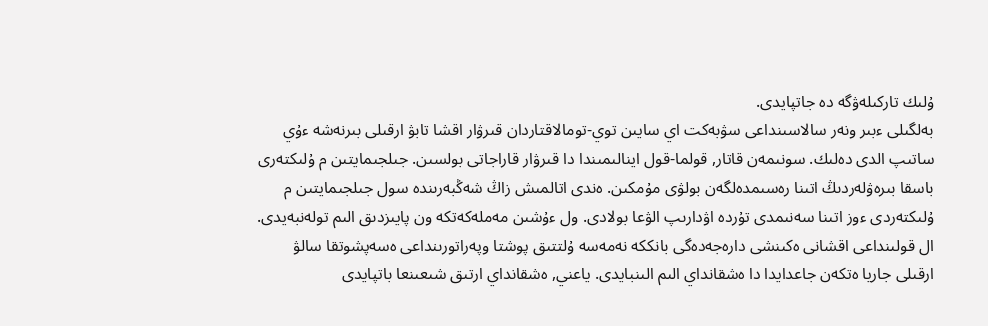ۇلىك تاركىلەۋگە دە جاتپايدى.
بەلگىلى ءبىر ونەر سالاسىنداعى سۋبەكت اي سايىن توي-تومالاقتاردان قىرۋار اقشا تابۋ ارقىلى بىرنەشە ءۇي ساتىپ الدى دەلىك. سونىمەن قاتار, قولما-قول اينالىمىندا دا قىرۋار قاراجاتى بولسىن. جىلجىمايتىن م ۇلىكتەرى باسقا بىرەۋلەردىڭ اتىنا رەسىمدەلگەن بولۋى مۇمكىن. ەندى اتالمىش زاڭ شەڭبەرىندە سول جىلجىمايتىن م ۇلىكتەردى ءوز اتىنا سەنىمدى تۇردە اۋدارىپ الۋعا بولادى. ول ءۇشىن مەملەكەتكە ون پايىزدىق الىم تولەنبەيدى. ال قولىنداعى اقشانى ەكىنشى دارەجەدەگى بانككە نەمەسە ۇلتتىق پوشتا وپەراتورىنداعى ەسەپشوتقا سالۋ ارقىلى جاريا ەتكەن جاعدايدا دا ەشقانداي الىم الىنبايدى. ياعني, ەشقانداي ارتىق شىعىنعا باتپايدى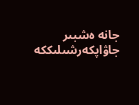جانە ەشبىر جاۋاپكەرشىلىككە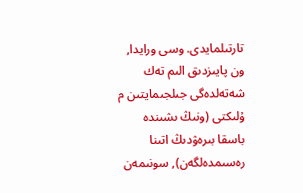تارتىلمايدى. وسى ورايدا, ون پايىزدىق الىم تەك شەتەلدەگى جىلجىمايتىن م ۇلىكتى (ونىڭ ىشىندە باسقا بىرەۋدىڭ اتىنا رەسىمدەلگەن), سونىمەن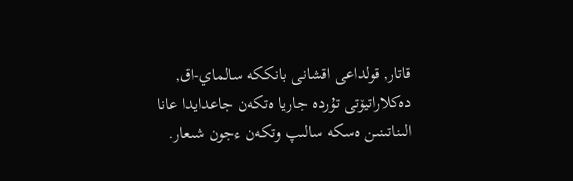قاتار, قولداعى اقشانى بانككە سالماي-اق, دەكلاراتيۆتى تۇردە جاريا ەتكەن جاعدايدا عانا الىناتىنىن ەسكە سالىپ وتكەن ءجون شىعار.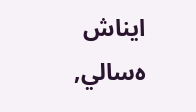ايناش ەسالي,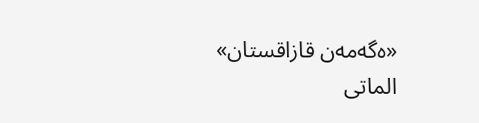«ەگەمەن قازاقستان»
الماتى